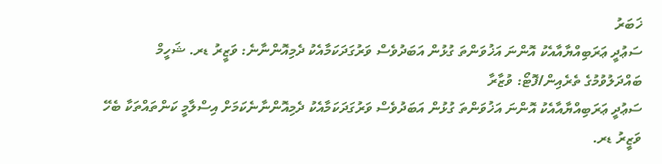ޚަބަރު
ސަޢުދީ ޢަރަބިއްޔާއާއެކު އޮންނަ އަޚުވަންތަ ގުޅުން އަބަދުވެސް ވަރުގަދަކަމާއެކު ދެމިއޮންނާނެ: ވަޒީރު ޑރ. ޝަހީމް
ބައްދަލުވުމުގެ ތެރެއިން/ފޮޓޯ: ވުޒާރާ
ސަޢުދީ ޢަރަބިއްޔާއާއެކު އޮންނަ އަޚުވަންތަ ގުޅުން އަބަދުވެސް ވަރުގަދަކަމާއެކު ދެމިއޮންނާނެކަމަށް އިސްލާމީ ކަންތައްތަކާ ބެހޭ ވަޒީރު ޑރ.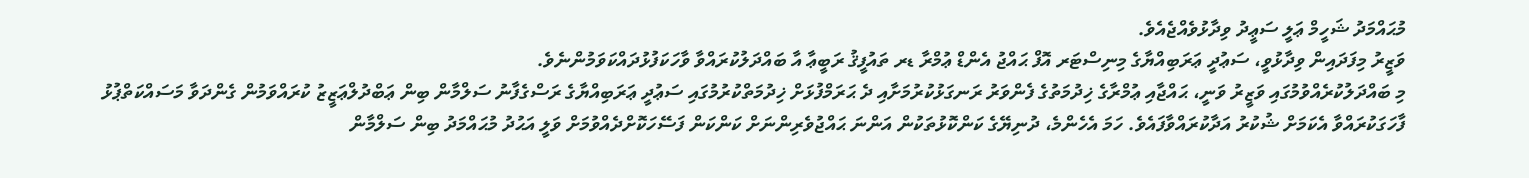މުޙައްމަދު ޝަހީމް ޢަލީ ސަޢީދު ވިދާޅުވެއްޖެއެވެ.
ވަޒީރު މިފަދައިން ވިދާޅުވީ، ސަޢުދީ ޢަރަބިއްޔާގެ މިނިސްޓަރ އޮފް ޙައްޖު އެންޑް ޢުމްރާ ޑރ ތައުފީޤު ރަބީޢާ އާ ބައްދަލުކުރައްވާ ވާހަކަފުޅުދައްކަވަމުންނެވެ.
މި ބައްދަލުކުރެއްވުމުގައި ވަޒީރު ވަނީ، ޙައްޖާއި ޢުމްރާގެ ޚިދުމަތުގެ ފެންވަރު ރަނގަޅުކުރުމަށާއި ދެ ޙަރަމްފުޅަށް ޚިދުމަތްކުރުމުގައި ސަޢުދީ ޢަރަބިއްޔާގެ ރަސްގެފާނު ސަލްމާން ބިން ޢަބްދުލްޢަޒީޒު ކުރައްވަމުން ގެންދަވާ މަސައްކަތްޕުޅު ފާހަގަކުރައްވާ އެކަމަށް ޝުކުރު އަދާކުރައްވާފައެވެ. ހަމަ އެހެންމެ، ދުނިޔޭގެ ކަންކޮޅުތަކުން އަންނަ ޙައްޖުވެރިންނަށް ކަންކަން ފަސޭހަކޮށްދެއްވުމަށް ވަލީ އަޙުދު މުޙައްމަދު ބިން ސަލްމާން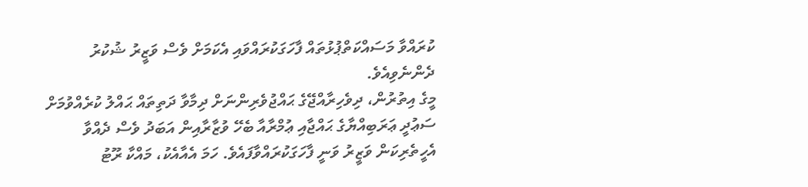ކުރައްވާ މަސައްކަތްޕުޅުތައް ފާހަގަކުރައްވައި އެކަމަށް ވެސް ވަޒީރު ޝުކުރު ދެންނެވިއެވެ.
މީގެ އިތުރުން، ދިވެހިރާއްޖޭގެ ޙައްޖުވެރިންނަށް ދިމާވާ ދަތިތައް ޙައްލު ކުރެއްވުމަށް ސަޢުދީ ޢަރަބިއްޔާގެ ޙައްޖާއި ޢުމްރާއާ ބެހޭ ވުޒާރާއިން އަބަދު ވެސް ދެއްވާ އެހީތެރިކަން ވަޒީރު ވަނީ ފާހަގަކުރައްވާފައެވެ. ހަމަ އެއާއެކު، މައްކާ ރޫޓު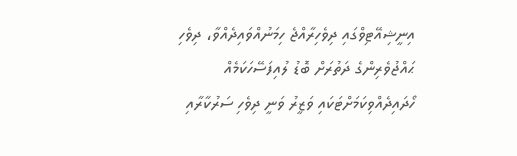އިނީޝިއޭޓިވްގައި ދިވެހިރާއްޖެ ހިމަނުއްވައިދެއްވާ، ދިވެހި ޙައްޖުވެރިންގެ ދަތުރަށް ބޮޑު ލުއިފަސޭހަކަމެއް ހޯދައިދެއްވިކަމަށްޓަކައި ވަޒީރު ވަނީ ދިވެހި ސަރުކާރާއި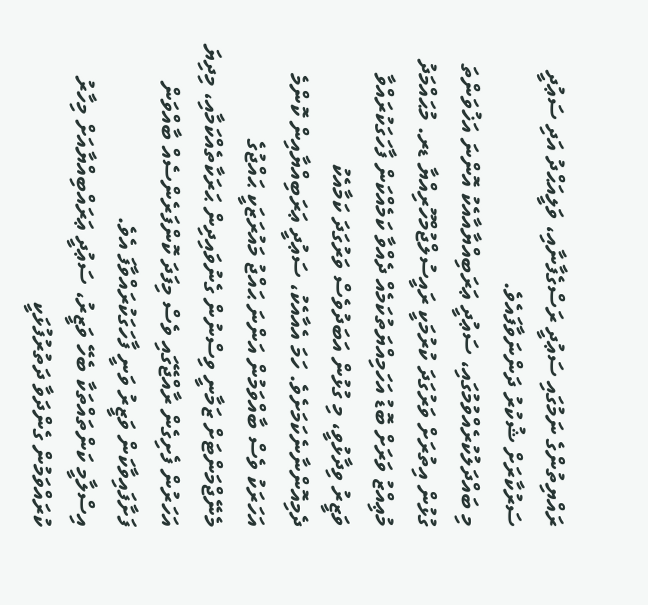ރައްޔިތުންގެ ނަމުގައި ސަޢުދީ ރަސްގެފާނާއި، ވަލީއަޙްދު އަދި ސަޢުދީ ސަރުކާރަށް ޝުކުރު ދަންނަވާފައެވެ.
މި ބައްދަލުކުރެއްވުމުގައި، ސަޢުދީ ޢަރަބިއްޔާއާއެކު އޮންނަ އަޚުވަންތަ ގުޅުން އިތުރަށް ވަރުގަދަ ކުރުމަކީ ރައީސުލްޖުމްހޫރިއްޔާ ޑރ. މުޙައްމަދު މުޢިއްޒު ވަރަށް ބޮޑު އަހަމިއްޔަތުކަމެއް ދެއްވާ ކަމެއްކަން ފާހަގަކުރައްވާ ވަޒީރު ވިދާޅުވީ، މި ގުޅުން އަބަދުވެސް ވަރުގަދަ ކަމާއެކު ދެމިއޮންނާނެކަމަށެވެ. ހަމަ އެއާއެކު، ސަޢުދީ ޢަރަބިއްޔާއިން ކޮންމެ އަހަރަކު ވެސް ބާއްވަމުން އަންނަ ޙައްޖު މައުރަޒަކީ ޙައްޖުގެ މެނޭޖްމަންޓަށް ޒަމާނީ ވިސްނުން ގެނުވައިދިން ޙަރަކާތެއްކަމާއި، މިދިޔަ އަހަރުން ފެށިގެން ރާއްޖޭގައި ވެސް މިފަދަ ކޮންފަރެންސެއް ބާއްވަން ފަށާފައިވާކަން ވަޒީރު ވަނީ ފާހަގަކުރައްވާފަ އެވެ.
އިސްލާމީ ކަންތައްތަކާ ބެހޭ ވަޒީރު، ސަޢުދީ ޢަރައްބިއްޔާއަށް މިހާރު ކުރައްވަމުން ގެންދަވާ ދަތުރުފުޅަކީ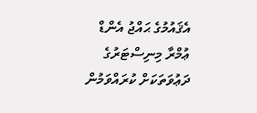އެޤައުމުގެ ޙައްޖު އެންޑް ޢުމްރާ މިނިސްޓަރުގެ ދަޢުވަތަކަށް ކުރައްވަމުން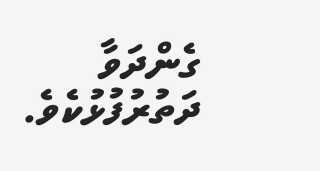ގެންދަވާ ދަތުރުފުޅުކެވެ.